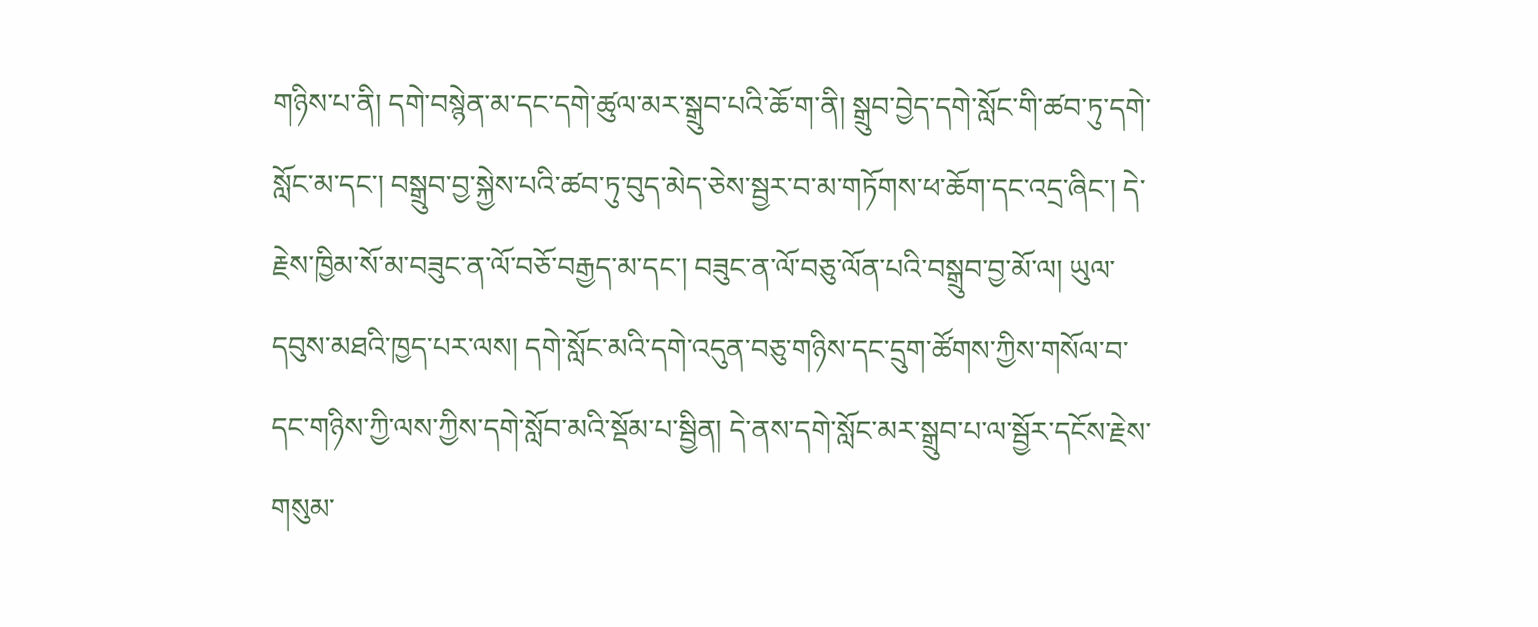གཉིས་པ་ནི། དགེ་བསྙེན་མ་དང་དགེ་ཚུལ་མར་སྒྲུབ་པའི་ཆོ་ག་ནི། སྒྲུབ་བྱེད་དགེ་སློང་གི་ཚབ་ཏུ་དགེ་སློང་མ་དང་། བསྒྲུབ་བྱ་སྐྱེས་པའི་ཚབ་ཏུ་བུད་མེད་ཅེས་སྦྱར་བ་མ་གཏོགས་ཕ་ཆོག་དང་འདྲ་ཞིང་། དེ་རྗེས་ཁྱིམ་སོ་མ་བཟུང་ན་ལོ་བཅོ་བརྒྱད་མ་དང་། བཟུང་ན་ལོ་བཅུ་ལོན་པའི་བསྒྲུབ་བྱ་མོ་ལ། ཡུལ་དབུས་མཐའི་ཁྱད་པར་ལས། དགེ་སློང་མའི་དགེ་འདུན་བཅུ་གཉིས་དང་དྲུག་ཚོགས་ཀྱིས་གསོལ་བ་དང་གཉིས་ཀྱི་ལས་ཀྱིས་དགེ་སློབ་མའི་སྡོམ་པ་སྦྱིན། དེ་ནས་དགེ་སློང་མར་སྒྲུབ་པ་ལ་སྦྱོར་དངོས་རྗེས་གསུམ་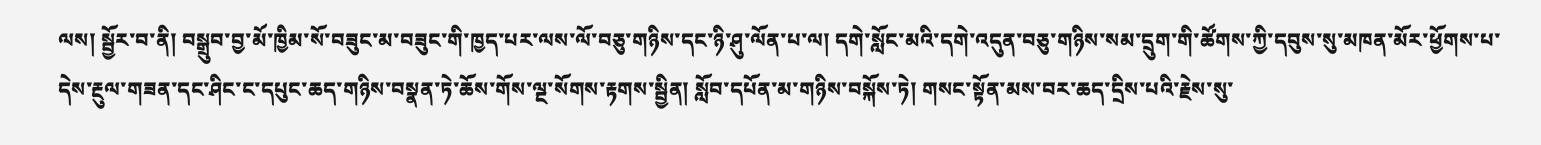ལས། སྦྱོར་བ་ནི། བསྒྲུབ་བྱ་མོ་ཁྱིམ་སོ་བཟུང་མ་བཟུང་གི་ཁྱད་པར་ལས་ལོ་བཅུ་གཉིས་དང་ཉི་ཤུ་ལོན་པ་ལ། དགེ་སློང་མའི་དགེ་འདུན་བཅུ་གཉིས་སམ་དྲུག་གི་ཚོགས་ཀྱི་དབུས་སུ་མཁན་མོར་ཕྱོགས་པ་དེས་རྔུལ་གཟན་དང་ཤིང་ང་དཔུང་ཆད་གཉིས་བསྣན་ཏེ་ཆོས་གོས་ལྔ་སོགས་རྟགས་སྦྱིན། སློབ་དཔོན་མ་གཉིས་བསྐོས་ཏེ། གསང་སྟོན་མས་བར་ཆད་དྲིས་པའི་རྗེས་སུ་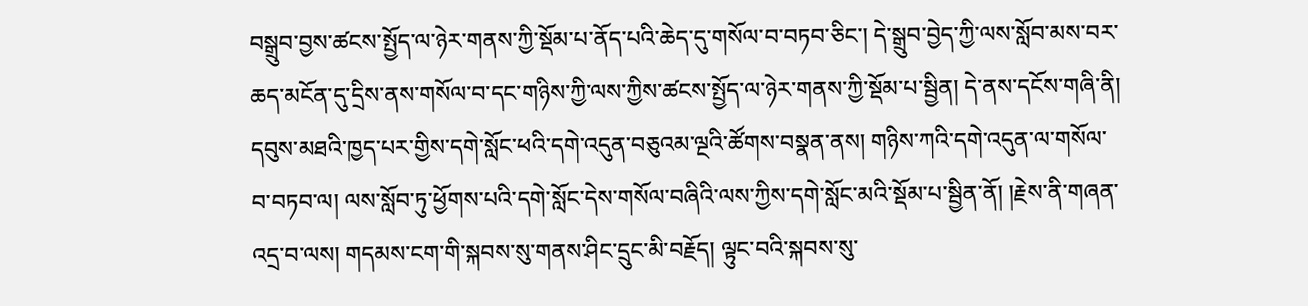བསྒྲུབ་བྱས་ཚངས་སྤྱོད་ལ་ཉེར་གནས་ཀྱི་སྡོམ་པ་ནོད་པའི་ཆེད་དུ་གསོལ་བ་བཏབ་ཅིང་། དེ་སྒྲུབ་བྱེད་ཀྱི་ལས་སློབ་མས་བར་ཆད་མངོན་དུ་དྲིས་ནས་གསོལ་བ་དང་གཉིས་ཀྱི་ལས་ཀྱིས་ཚངས་སྤྱོད་ལ་ཉེར་གནས་ཀྱི་སྡོམ་པ་སྦྱིན། དེ་ནས་དངོས་གཞི་ནི། དབུས་མཐའི་ཁྱད་པར་གྱིས་དགེ་སློང་ཕའི་དགེ་འདུན་བཅུའམ་ལྔའི་ཚོགས་བསྣན་ནས། གཉིས་ཀའི་དགེ་འདུན་ལ་གསོལ་བ་བཏབ་ལ། ལས་སློབ་ཏུ་ཕྱོགས་པའི་དགེ་སློང་དེས་གསོལ་བཞིའི་ལས་ཀྱིས་དགེ་སློང་མའི་སྡོམ་པ་སྦྱིན་ནོ། །རྗེས་ནི་གཞན་འདྲ་བ་ལས། གདམས་ངག་གི་སྐབས་སུ་གནས་ཤིང་དྲུང་མི་བརྗོད། ལྟུང་བའི་སྐབས་སུ་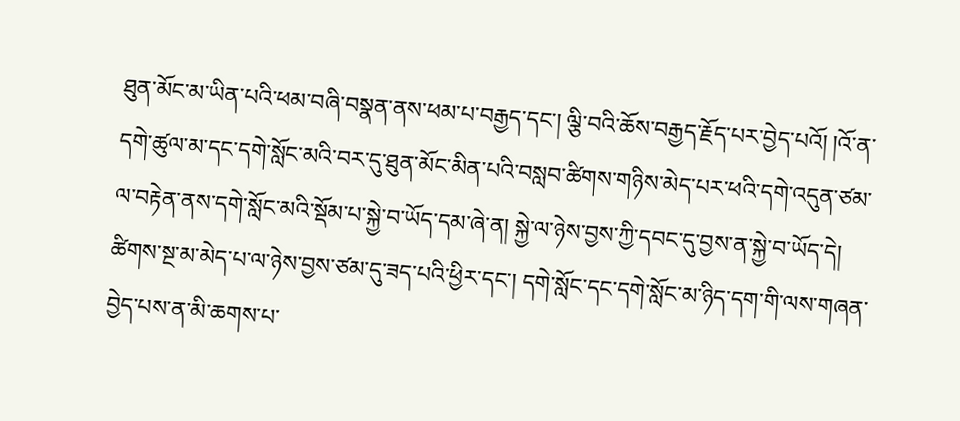ཐུན་མོང་མ་ཡིན་པའི་ཕམ་བཞི་བསྣན་ནས་ཕམ་པ་བརྒྱད་དང་། ལྕི་བའི་ཆོས་བརྒྱད་རྗོད་པར་བྱེད་པའོ། །འོ་ན་དགེ་ཚུལ་མ་དང་དགེ་སློང་མའི་བར་དུ་ཐུན་མོང་མིན་པའི་བསླབ་ཚིགས་གཉིས་མེད་པར་ཕའི་དགེ་འདུན་ཙམ་ལ་བརྟེན་ནས་དགེ་སློང་མའི་སྡོམ་པ་སྐྱེ་བ་ཡོད་དམ་ཞེ་ན། སྐྱེ་ལ་ཉེས་བྱས་ཀྱི་དབང་དུ་བྱས་ན་སྐྱེ་བ་ཡོད་དེ། ཚིགས་སྔ་མ་མེད་པ་ལ་ཉེས་བྱས་ཙམ་དུ་ཟད་པའི་ཕྱིར་དང་། དགེ་སློང་དང་དགེ་སློང་མ་ཉིད་དག་གི་ལས་གཞན་བྱེད་པས་ན་མི་ཆགས་པ་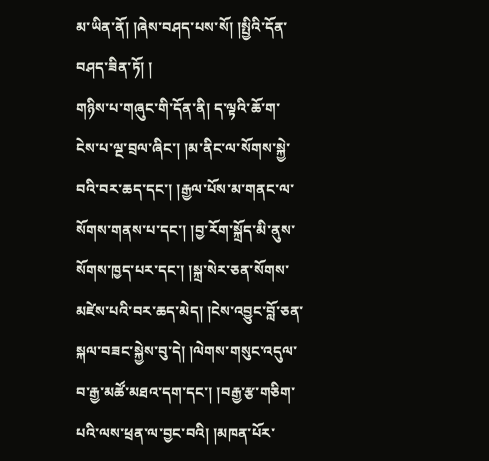མ་ཡིན་ནོ། །ཞེས་བཤད་པས་སོ། །སྤྱིའི་དོན་བཤད་ཟིན་ཏོ། །
གཉིས་པ་གཞུང་གི་དོན་ནི། ད་ལྟའི་ཆོ་ག་ངེས་པ་ལྔ་བྲལ་ཞིང་། །མ་ནིང་ལ་སོགས་སྐྱེ་བའི་བར་ཆད་དང་། །རྒྱལ་པོས་མ་གནང་ལ་སོགས་གནས་པ་དང་། །བྱ་རོག་སྐྲོད་མི་ནུས་སོགས་ཁྱད་པར་དང་། །སྐྲ་སེར་ཅན་སོགས་མཛེས་པའི་བར་ཆད་མེད། །ངེས་འབྱུང་བློ་ཅན་སྐལ་བཟང་སྐྱེས་བུ་དེ། །ལེགས་གསུང་འདུལ་བ་རྒྱ་མཚོ་མཐའ་དག་དང་། །བརྒྱ་རྩ་གཅིག་པའི་ལས་ཕྲན་ལ་བྱང་བའི། །མཁན་པོར་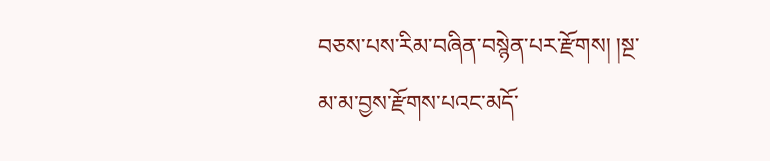བཅས་པས་རིམ་བཞིན་བསྙེན་པར་རྫོགས། །སྔ་མ་མ་བྱས་རྫོགས་པའང་མདོ་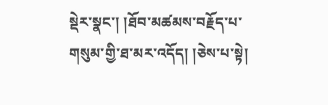སྡེར་སྣང་། །ཐོབ་མཚམས་བརྗོད་པ་གསུམ་གྱི་ཐ་མར་འདོད། །ཅེས་པ་སྟེ།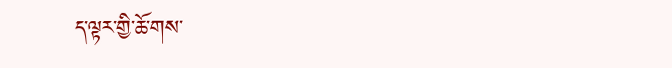ད་ལྟར་གྱི་ཆོ་གས་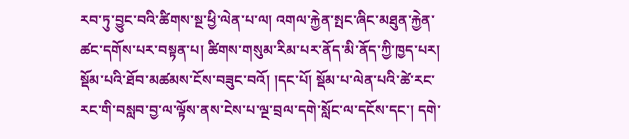རབ་ཏུ་བྱུང་བའི་ཚིགས་སྔ་ཕྱི་ལེན་པ་ལ། འགལ་རྐྱེན་སྤང་ཞིང་མཐུན་རྐྱེན་ཚང་དགོས་པར་བསྟན་པ། ཚིགས་གསུམ་རིམ་པར་ནོད་མི་ནོད་ཀྱི་ཁྱད་པར། སྡོམ་པའི་ཐོབ་མཚམས་ངོས་བཟུང་བའོ། །དང་པོ། སྡོམ་པ་ལེན་པའི་ཚེ་རང་རང་གི་བསླབ་བྱ་ལ་ལྟོས་ནས་ངེས་པ་ལྔ་བྲལ་དགེ་སློང་ལ་དངོས་དང་། དགེ་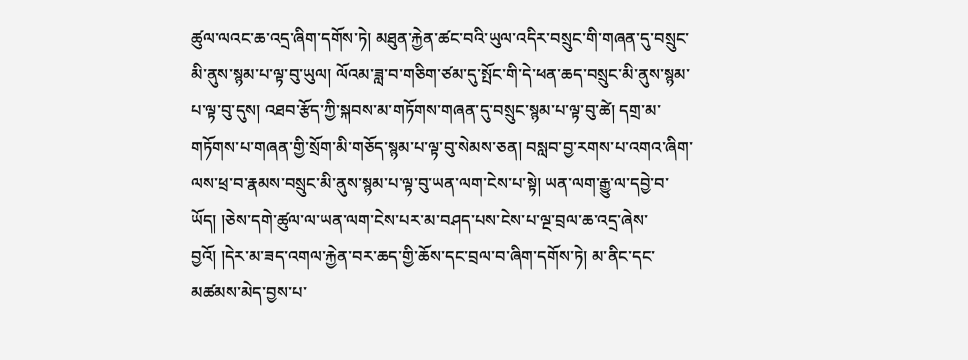ཚུལ་ལའང་ཆ་འདྲ་ཞིག་དགོས་ཏེ། མཐུན་རྐྱེན་ཚང་བའི་ཡུལ་འདིར་བསྲུང་གི་གཞན་དུ་བསྲུང་མི་ནུས་སྙམ་པ་ལྟ་བུ་ཡུལ། ལོའམ་ཟླ་བ་གཅིག་ཙམ་དུ་སྤོང་གི་དེ་ཕན་ཆད་བསྲུང་མི་ནུས་སྙམ་པ་ལྟ་བུ་དུས། འཐབ་རྩོད་ཀྱི་སྐབས་མ་གཏོགས་གཞན་དུ་བསྲུང་སྙམ་པ་ལྟ་བུ་ཚེ། དགྲ་མ་གཏོགས་པ་གཞན་གྱི་སྲོག་མི་གཅོད་སྙམ་པ་ལྟ་བུ་སེམས་ཅན། བསླབ་བྱ་རགས་པ་འགའ་ཞིག་ལས་ཕྲ་བ་རྣམས་བསྲུང་མི་ནུས་སྙམ་པ་ལྟ་བུ་ཡན་ལག་ངེས་པ་སྟེ། ཡན་ལག་རྒྱུ་ལ་དབྱེ་བ་ཡོད། །ཅེས་དགེ་ཚུལ་ལ་ཡན་ལག་ངེས་པར་མ་བཤད་པས་ངེས་པ་ལྔ་བྲལ་ཆ་འདྲ་ཞེས་བྱའོ། །དེར་མ་ཟད་འགལ་རྐྱེན་བར་ཆད་གྱི་ཆོས་དང་བྲལ་བ་ཞིག་དགོས་ཏེ། མ་ནིང་དང་མཚམས་མེད་བྱས་པ་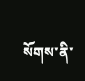སོགས་ནི་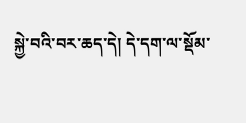སྐྱེ་བའི་བར་ཆད་དེ། དེ་དག་ལ་སྡོམ་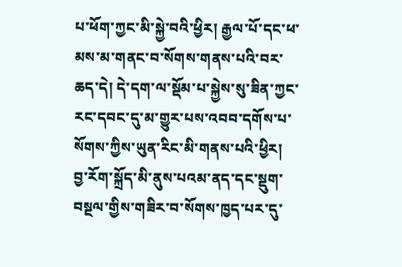པ་ཕོག་ཀྱང་མི་སྐྱེ་བའི་ཕྱིར། རྒྱལ་པོ་དང་ཕ་མས་མ་གནང་བ་སོགས་གནས་པའི་བར་ཆད་དེ། དེ་དག་ལ་སྡོམ་པ་སྐྱེས་སུ་ཟིན་ཀྱང་རང་དབང་དུ་མ་གྱུར་པས་འབབ་དགོས་པ་སོགས་ཀྱིས་ཡུན་རིང་མི་གནས་པའི་ཕྱིར། བྱ་རོག་སྐྲོད་མི་ནུས་པའམ་ནད་དང་སྡུག་བསྔལ་གྱིས་གཟིར་བ་སོགས་ཁྱད་པར་དུ་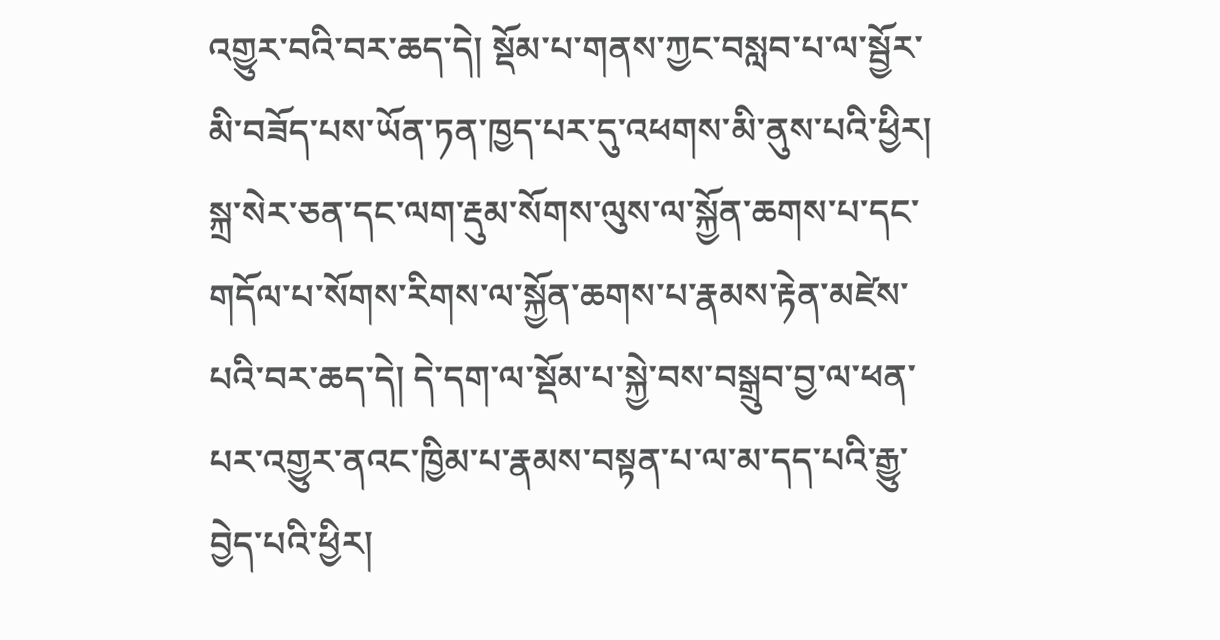འགྱུར་བའི་བར་ཆད་དེ། སྡོམ་པ་གནས་ཀྱང་བསླབ་པ་ལ་སྦྱོར་མི་བཟོད་པས་ཡོན་ཏན་ཁྱད་པར་དུ་འཕགས་མི་ནུས་པའི་ཕྱིར། སྐྲ་སེར་ཅན་དང་ལག་རྡུམ་སོགས་ལུས་ལ་སྐྱོན་ཆགས་པ་དང་གདོལ་པ་སོགས་རིགས་ལ་སྐྱོན་ཆགས་པ་རྣམས་རྟེན་མཛེས་པའི་བར་ཆད་དེ། དེ་དག་ལ་སྡོམ་པ་སྐྱེ་བས་བསྒྲུབ་བྱ་ལ་ཕན་པར་འགྱུར་ནའང་ཁྱིམ་པ་རྣམས་བསྟན་པ་ལ་མ་དད་པའི་རྒྱུ་བྱེད་པའི་ཕྱིར།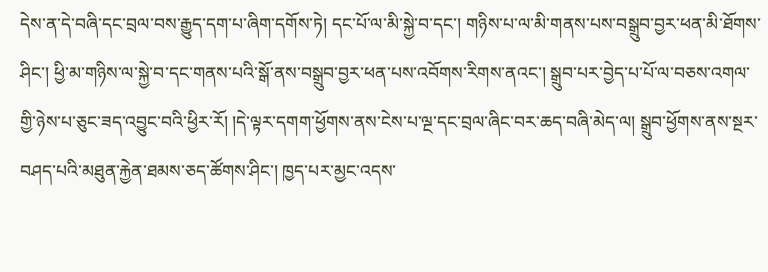དེས་ན་དེ་བཞི་དང་བྲལ་བས་རྒྱུད་དག་པ་ཞིག་དགོས་ཏེ། དང་པོ་ལ་མི་སྐྱེ་བ་དང་། གཉིས་པ་ལ་མི་གནས་པས་བསྒྲུབ་བྱར་ཕན་མི་ཐོགས་ཤིང་། ཕྱི་མ་གཉིས་ལ་སྐྱེ་བ་དང་གནས་པའི་སྒོ་ནས་བསྒྲུབ་བྱར་ཕན་པས་འབོགས་རིགས་ནའང་། སྒྲུབ་པར་བྱེད་པ་པོ་ལ་བཅས་འགལ་གྱི་ཉེས་པ་ཅུང་ཟད་འབྱུང་བའི་ཕྱིར་རོ། །དེ་ལྟར་དགག་ཕྱོགས་ནས་ངེས་པ་ལྔ་དང་བྲལ་ཞིང་བར་ཆད་བཞི་མེད་ལ། སྒྲུབ་ཕྱོགས་ནས་སྔར་བཤད་པའི་མཐུན་རྐྱེན་ཐམས་ཅད་ཚོགས་ཤིང་། ཁྱད་པར་མྱང་འདས་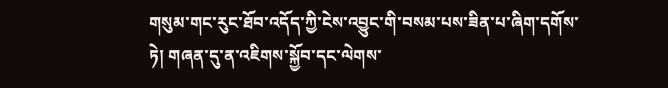གསུམ་གང་རུང་ཐོབ་འདོད་ཀྱི་ངེས་འབྱུང་གི་བསམ་པས་ཟིན་པ་ཞིག་དགོས་ཏེ། གཞན་དུ་ན་འཇིགས་སྐྱོབ་དང་ལེགས་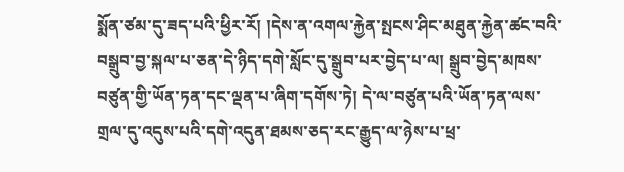སྨོན་ཙམ་དུ་ཟད་པའི་ཕྱིར་རོ། །དེས་ན་འགལ་རྐྱེན་སྤངས་ཤིང་མཐུན་རྐྱེན་ཚང་བའི་བསྒྲུབ་བྱ་སྐལ་པ་ཅན་དེ་ཉིད་དགེ་སློང་དུ་སྒྲུབ་པར་བྱེད་པ་ལ། སྒྲུབ་བྱེད་མཁས་བཙུན་གྱི་ཡོན་ཏན་དང་ལྡན་པ་ཞིག་དགོས་ཏེ། དེ་ལ་བཙུན་པའི་ཡོན་ཏན་ལས་གྲལ་དུ་འདུས་པའི་དགེ་འདུན་ཐམས་ཅད་རང་རྒྱུད་ལ་ཉེས་པ་ཕྲ་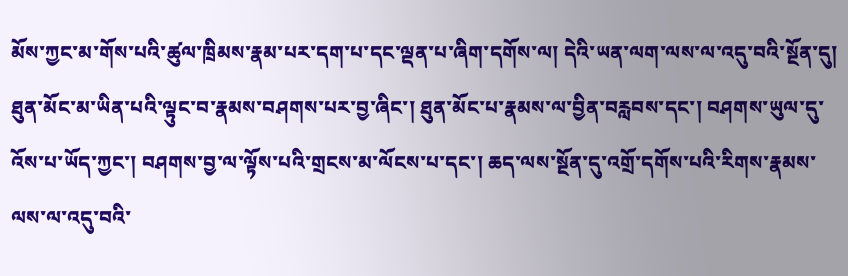མོས་ཀྱང་མ་གོས་པའི་ཚུལ་ཁྲིམས་རྣམ་པར་དག་པ་དང་ལྡན་པ་ཞིག་དགོས་ལ། དེའི་ཡན་ལག་ལས་ལ་འདུ་བའི་སྔོན་དུ། ཐུན་མོང་མ་ཡིན་པའི་ལྟུང་བ་རྣམས་བཤགས་པར་བྱ་ཞིང་། ཐུན་མོང་པ་རྣམས་ལ་བྱིན་བརླབས་དང་། བཤགས་ཡུལ་དུ་འོས་པ་ཡོད་ཀྱང་། བཤགས་བྱ་ལ་ལྟོས་པའི་གྲངས་མ་ལོངས་པ་དང་། ཆད་ལས་སྔོན་དུ་འགྲོ་དགོས་པའི་རིགས་རྣམས་ལས་ལ་འདུ་བའི་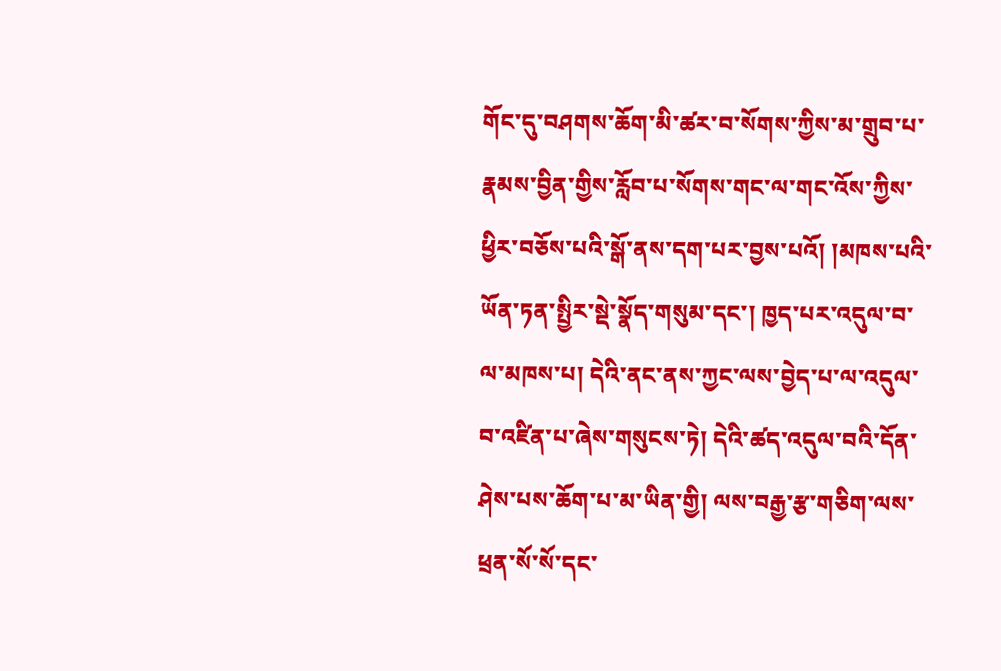གོང་དུ་བཤགས་ཆོག་མི་ཚར་བ་སོགས་ཀྱིས་མ་གྲུབ་པ་རྣམས་བྱིན་གྱིས་རློབ་པ་སོགས་གང་ལ་གང་འོས་ཀྱིས་ཕྱིར་བཅོས་པའི་སྒོ་ནས་དག་པར་བྱས་པའོ། །མཁས་པའི་ཡོན་ཏན་སྤྱིར་སྡེ་སྣོད་གསུམ་དང་། ཁྱད་པར་འདུལ་བ་ལ་མཁས་པ། དེའི་ནང་ནས་ཀྱང་ལས་བྱེད་པ་ལ་འདུལ་བ་འཛིན་པ་ཞེས་གསུངས་ཏེ། དེའི་ཚད་འདུལ་བའི་དོན་ཤེས་པས་ཆོག་པ་མ་ཡིན་གྱི། ལས་བརྒྱ་རྩ་གཅིག་ལས་ཕྲན་སོ་སོ་དང་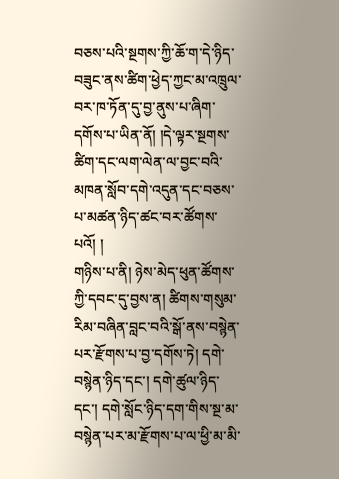བཅས་པའི་སྔགས་ཀྱི་ཆོ་ག་དེ་ཉིད་བཟུང་ནས་ཚིག་ཕྱེད་ཀྱང་མ་འཁྲུལ་བར་ཁ་ཏོན་དུ་བྱ་ནུས་པ་ཞིག་དགོས་པ་ཡིན་ནོ། །དེ་ལྟར་སྔགས་ཚིག་དང་ལག་ལེན་ལ་བྱང་བའི་མཁན་སློབ་དགེ་འདུན་དང་བཅས་པ་མཚན་ཉིད་ཚང་བར་ཚོགས་པའོ། །
གཉིས་པ་ནི། ཉེས་མེད་ཕུན་ཚོགས་ཀྱི་དབང་དུ་བྱས་ན། ཚིགས་གསུམ་རིམ་བཞིན་བླང་བའི་སྒོ་ནས་བསྙེན་པར་རྫོགས་པ་བྱ་དགོས་ཏེ། དགེ་བསྙེན་ཉིད་དང་། དགེ་ཚུལ་ཉིད་དང་། དགེ་སློང་ཉིད་དག་གིས་སྔ་མ་བསྙེན་པར་མ་རྫོགས་པ་ལ་ཕྱི་མ་མི་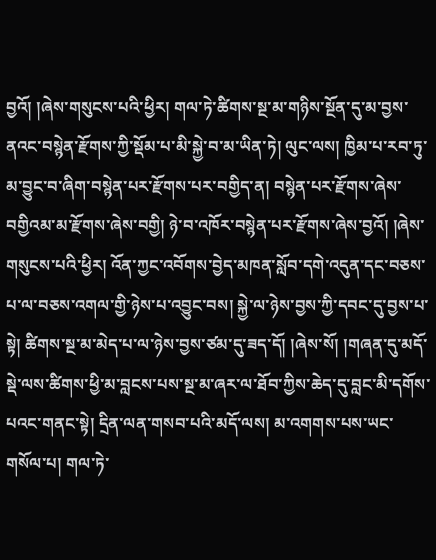བྱའོ། །ཞེས་གསུངས་པའི་ཕྱིར། གལ་ཏེ་ཚིགས་སྔ་མ་གཉིས་སྔོན་དུ་མ་བྱས་ནའང་བསྙེན་རྫོགས་ཀྱི་སྡོམ་པ་མི་སྐྱེ་བ་མ་ཡིན་ཏེ། ལུང་ལས། ཁྱིམ་པ་རབ་ཏུ་མ་བྱུང་བ་ཞིག་བསྙེན་པར་རྫོགས་པར་བགྱིད་ན། བསྙེན་པར་རྫོགས་ཞེས་བགྱིའམ་མ་རྫོགས་ཞེས་བགྱི། ཉེ་བ་འཁོར་བསྙེན་པར་རྫོགས་ཞེས་བྱའོ། །ཞེས་གསུངས་པའི་ཕྱིར། འོན་ཀྱང་འབོགས་བྱེད་མཁན་སློབ་དགེ་འདུན་དང་བཅས་པ་ལ་བཅས་འགལ་གྱི་ཉེས་པ་འབྱུང་བས། སྐྱེ་ལ་ཉེས་བྱས་ཀྱི་དབང་དུ་བྱས་པ་སྟེ། ཚིགས་སྔ་མ་མེད་པ་ལ་ཉེས་བྱས་ཙམ་དུ་ཟད་དོ། །ཞེས་སོ། །གཞན་དུ་མདོ་སྡེ་ལས་ཚིགས་ཕྱི་མ་བླངས་པས་སྔ་མ་ཞར་ལ་ཐོབ་ཀྱིས་ཆེད་དུ་བླང་མི་དགོས་པའང་གནང་སྟེ། དྲིན་ལན་གསབ་པའི་མདོ་ལས། མ་འགགས་པས་ཡང་གསོལ་པ། གལ་ཏེ་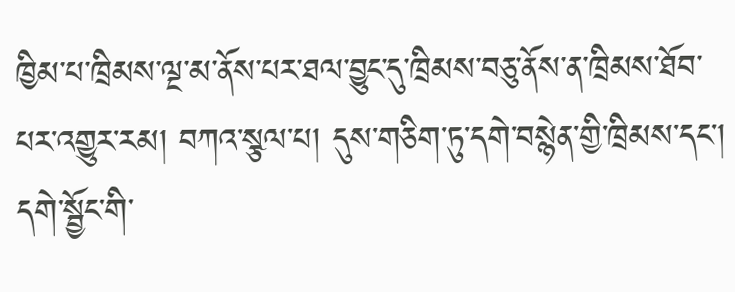ཁྱིམ་པ་ཁྲིམས་ལྔ་མ་ནོས་པར་ཐལ་བྱུང་དུ་ཁྲིམས་བཅུ་ནོས་ན་ཁྲིམས་ཐོབ་པར་འགྱུར་རམ། བཀའ་སྩལ་པ། དུས་གཅིག་ཏུ་དགེ་བསྙེན་གྱི་ཁྲིམས་དང་། དགེ་སྦྱོང་གི་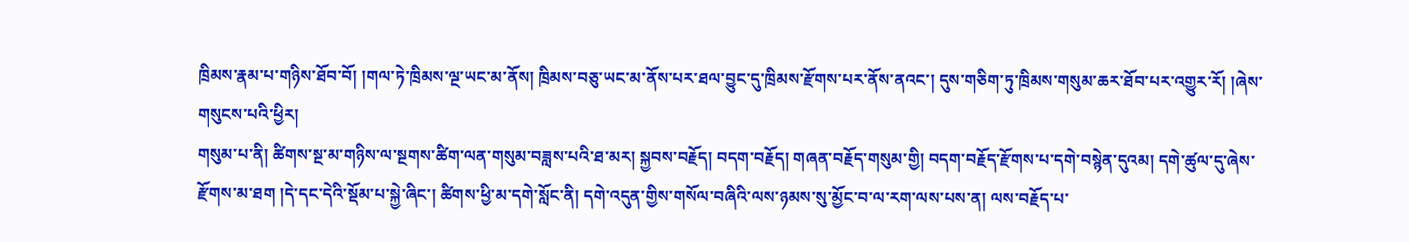ཁྲིམས་རྣམ་པ་གཉིས་ཐོབ་བོ། །གལ་ཏེ་ཁྲིམས་ལྔ་ཡང་མ་ནོས། ཁྲིམས་བཅུ་ཡང་མ་ནོས་པར་ཐལ་བྱུང་དུ་ཁྲིམས་རྫོགས་པར་ནོས་ནའང་། དུས་གཅིག་ཏུ་ཁྲིམས་གསུམ་ཆར་ཐོབ་པར་འགྱུར་རོ། །ཞེས་གསུངས་པའི་ཕྱིར།
གསུམ་པ་ནི། ཚིགས་སྔ་མ་གཉིས་ལ་སྔགས་ཚིག་ལན་གསུམ་བཟླས་པའི་ཐ་མར། སྐྱབས་བརྗོད། བདག་བརྗོད། གཞན་བརྗོད་གསུམ་གྱི། བདག་བརྗོད་རྫོགས་པ་དགེ་བསྙེན་དུའམ། དགེ་ཚུལ་དུ་ཞེས་རྫོགས་མ་ཐག །དེ་དང་དེའི་སྡོམ་པ་སྐྱེ་ཞིང་། ཚིགས་ཕྱི་མ་དགེ་སློང་ནི། དགེ་འདུན་གྱིས་གསོལ་བཞིའི་ལས་ཉམས་སུ་མྱོང་བ་ལ་རག་ལས་པས་ན། ལས་བརྗོད་པ་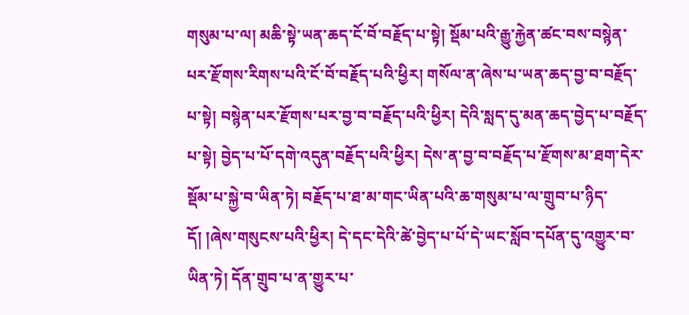གསུམ་པ་ལ། མཆི་སྟེ་ཡན་ཆད་ངོ་བོ་བརྗོད་པ་སྟེ། སྡོམ་པའི་རྒྱུ་རྐྱེན་ཚང་བས་བསྙེན་པར་རྫོགས་རིགས་པའི་ངོ་བོ་བརྗོད་པའི་ཕྱིར། གསོལ་ན་ཞེས་པ་ཡན་ཆད་བྱ་བ་བརྗོད་པ་སྟེ། བསྙེན་པར་རྫོགས་པར་བྱ་བ་བརྗོད་པའི་ཕྱིར། དེའི་སླད་དུ་མན་ཆད་བྱེད་པ་བརྗོད་པ་སྟེ། བྱེད་པ་པོ་དགེ་འདུན་བརྗོད་པའི་ཕྱིར། དེས་ན་བྱ་བ་བརྗོད་པ་རྫོགས་མ་ཐག་དེར་སྡོམ་པ་སྐྱེ་བ་ཡིན་ཏེ། བརྗོད་པ་ཐ་མ་གང་ཡིན་པའི་ཆ་གསུམ་པ་ལ་གྲུབ་པ་ཉིད་དོ། །ཞེས་གསུངས་པའི་ཕྱིར། དེ་དང་དེའི་ཚེ་བྱེད་པ་པོ་དེ་ཡང་སློབ་དཔོན་དུ་འགྱུར་བ་ཡིན་ཏེ། དོན་གྲུབ་པ་ན་གྱུར་པ་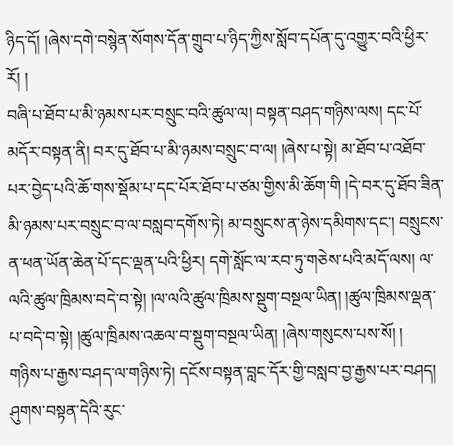ཉིད་དོ། །ཞེས་དགེ་བསྙེན་སོགས་དོན་གྲུབ་པ་ཉིད་ཀྱིས་སློབ་དཔོན་དུ་འགྱུར་བའི་ཕྱིར་རོ། །
བཞི་པ་ཐོབ་པ་མི་ཉམས་པར་བསྲུང་བའི་ཚུལ་ལ། བསྟན་བཤད་གཉིས་ལས། དང་པོ་མདོར་བསྟན་ནི། བར་དུ་ཐོབ་པ་མི་ཉམས་བསྲུང་བ་ལ། །ཞེས་པ་སྟེ། མ་ཐོབ་པ་འཐོབ་པར་བྱེད་པའི་ཆོ་གས་སྡོམ་པ་དང་པོར་ཐོབ་པ་ཙམ་གྱིས་མི་ཆོག་གི །དེ་བར་དུ་ཐོབ་ཟིན་མི་ཉམས་པར་བསྲུང་བ་ལ་བསླབ་དགོས་ཏེ། མ་བསྲུངས་ན་ཉེས་དམིགས་དང་། བསྲུངས་ན་ཕན་ཡོན་ཆེན་པོ་དང་ལྡན་པའི་ཕྱིར། དགེ་སློང་ལ་རབ་ཏུ་གཅེས་པའི་མདོ་ལས། ལ་ལའི་ཚུལ་ཁྲིམས་བདེ་བ་སྟེ། །ལ་ལའི་ཚུལ་ཁྲིམས་སྡུག་བསྔལ་ཡིན། །ཚུལ་ཁྲིམས་ལྡན་པ་བདེ་བ་སྟེ། །ཚུལ་ཁྲིམས་འཆལ་བ་སྡུག་བསྔལ་ཡིན། །ཞེས་གསུངས་པས་སོ། །
གཉིས་པ་རྒྱས་བཤད་ལ་གཉིས་ཏེ། དངོས་བསྟན་བླང་དོར་གྱི་བསླབ་བྱ་རྒྱས་པར་བཤད། ཤུགས་བསྟན་དེའི་རུང་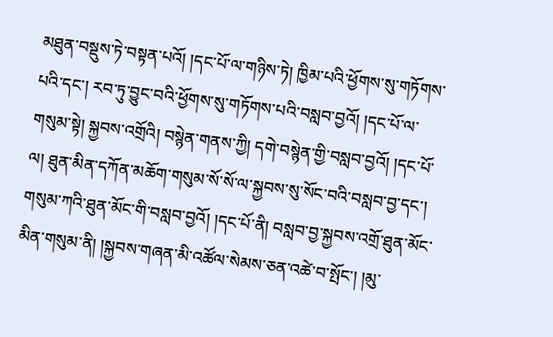མཐུན་བསྡུས་ཏེ་བསྟན་པའོ། །དང་པོ་ལ་གཉིས་ཏེ། ཁྱིམ་པའི་ཕྱོགས་སུ་གཏོགས་པའི་དང་། རབ་ཏུ་བྱུང་བའི་ཕྱོགས་སུ་གཏོགས་པའི་བསླབ་བྱའོ། །དང་པོ་ལ་གསུམ་སྟེ། སྐྱབས་འགྲོའི། བསྙེན་གནས་ཀྱི། དགེ་བསྙེན་གྱི་བསླབ་བྱའོ། །དང་པོ་ལ། ཐུན་མིན་དཀོན་མཆོག་གསུམ་སོ་སོ་ལ་སྐྱབས་སུ་སོང་བའི་བསླབ་བྱ་དང་། གསུམ་ཀའི་ཐུན་མོང་གི་བསླབ་བྱའོ། །དང་པོ་ནི། བསླབ་བྱ་སྐྱབས་འགྲོ་ཐུན་མོང་མིན་གསུམ་ནི། །སྐྱབས་གཞན་མི་འཚོལ་སེམས་ཅན་འཚེ་བ་སྤོང་། །མུ་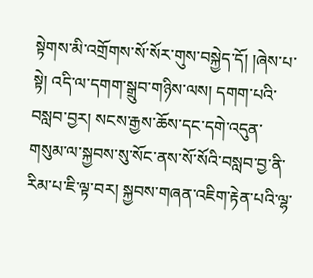སྟེགས་མི་འགྲོགས་སོ་སོར་གུས་བསྐྱེད་དོ། །ཞེས་པ་སྟེ། འདི་ལ་དགག་སྒྲུབ་གཉིས་ལས། དགག་པའི་བསླབ་བྱར། སངས་རྒྱས་ཆོས་དང་དགེ་འདུན་གསུམ་ལ་སྐྱབས་སུ་སོང་ནས་སོ་སོའི་བསླབ་བྱ་ནི་རིམ་པ་ཇི་ལྟ་བར། སྐྱབས་གཞན་འཇིག་རྟེན་པའི་ལྷ་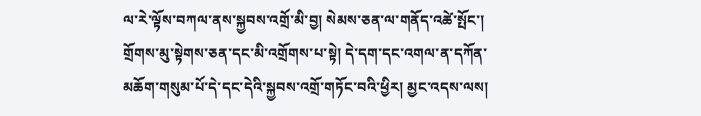ལ་རེ་ལྟོས་བཀལ་ནས་སྐྱབས་འགྲོ་མི་བྱ། སེམས་ཅན་ལ་གནོད་འཚེ་སྤོང་། གྲོགས་མུ་སྟེགས་ཅན་དང་མི་འགྲོགས་པ་སྟེ། དེ་དག་དང་འགལ་ན་དཀོན་མཆོག་གསུམ་པོ་དེ་དང་དེའི་སྐྱབས་འགྲོ་གཏོང་བའི་ཕྱིར། མྱང་འདས་ལས།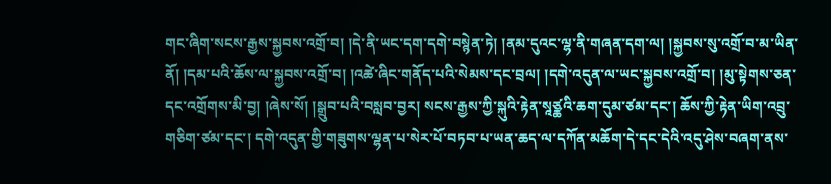གང་ཞིག་སངས་རྒྱས་སྐྱབས་འགྲོ་བ། །དེ་ནི་ཡང་དག་དགེ་བསྙེན་ཏེ། །ནམ་དུའང་ལྷ་ནི་གཞན་དག་ལ། །སྐྱབས་སུ་འགྲོ་བ་མ་ཡིན་ནོ། །དམ་པའི་ཆོས་ལ་སྐྱབས་འགྲོ་བ། །འཚེ་ཞིང་གནོད་པའི་སེམས་དང་བྲལ། །དགེ་འདུན་ལ་ཡང་སྐྱབས་འགྲོ་བ། །མུ་སྟེགས་ཅན་དང་འགྲོགས་མི་བྱ། །ཞེས་སོ། །སྒྲུབ་པའི་བསླབ་བྱར། སངས་རྒྱས་ཀྱི་སྐུའི་རྟེན་སཱཙྪའི་ཆག་དུམ་ཙམ་དང་། ཆོས་ཀྱི་རྟེན་ཡིག་འབྲུ་གཅིག་ཙམ་དང་། དགེ་འདུན་གྱི་གཟུགས་ལྷན་པ་སེར་པོ་བཏབ་པ་ཡན་ཆད་ལ་དཀོན་མཆོག་དེ་དང་དེའི་འདུ་ཤེས་བཞག་ནས་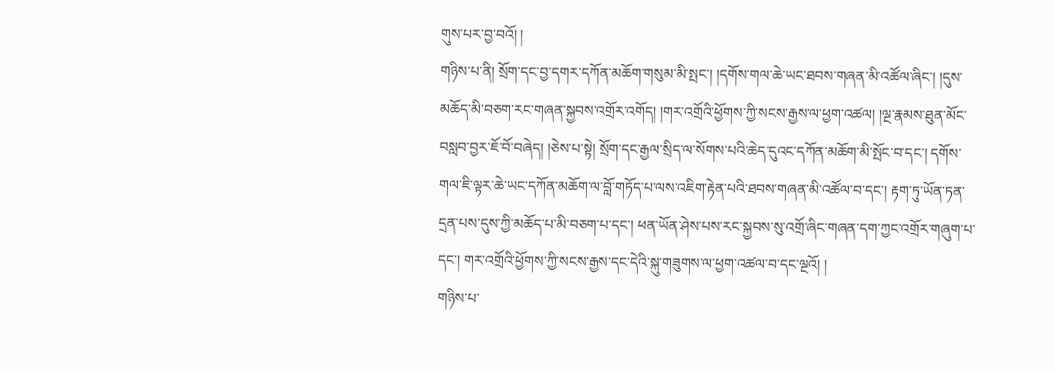གུས་པར་བྱ་བའོ། །
གཉིས་པ་ནི། སྲོག་དང་བྱ་དགར་དཀོན་མཆོག་གསུམ་མི་སྤང་། །དགོས་གལ་ཆེ་ཡང་ཐབས་གཞན་མི་འཚོལ་ཞིང་། །དུས་མཆོད་མི་བཅག་རང་གཞན་སྐྱབས་འགྲོར་འགོད། །གར་འགྲོའི་ཕྱོགས་ཀྱི་སངས་རྒྱས་ལ་ཕྱག་འཚལ། །ལྔ་རྣམས་ཐུན་མོང་བསླབ་བྱར་ཇོ་བོ་བཞེད། །ཅེས་པ་སྟེ། སྲོག་དང་རྒྱལ་སྲིད་ལ་སོགས་པའི་ཆེད་དུའང་དཀོན་མཆོག་མི་སྤོང་བ་དང་། དགོས་གལ་ཇི་ལྟར་ཆེ་ཡང་དཀོན་མཆོག་ལ་བློ་གཏོད་པ་ལས་འཇིག་རྟེན་པའི་ཐབས་གཞན་མི་འཚོལ་བ་དང་། རྟག་ཏུ་ཡོན་ཏན་དྲན་པས་དུས་ཀྱི་མཆོད་པ་མི་བཅག་པ་དང་། ཕན་ཡོན་ཤེས་པས་རང་སྐྱབས་སུ་འགྲོ་ཞིང་གཞན་དག་ཀྱང་འགྲོར་གཞུག་པ་དང་། གར་འགྲོའི་ཕྱོགས་ཀྱི་སངས་རྒྱས་དང་དེའི་སྐུ་གཟུགས་ལ་ཕྱག་འཚལ་བ་དང་ལྔའོ། །
གཉིས་པ་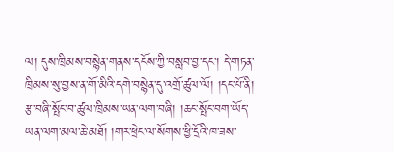ལ། དུས་ཁྲིམས་བསྙེན་གནས་དངོས་ཀྱི་བསླབ་བྱ་དང་། དེ་གཏན་ཁྲིམས་སུ་བྱས་ན་གོ་མིའི་དགེ་བསྙེན་དུ་འགྲོ་ཚུལ་ལོ། །དང་པོ་ནི། རྩ་བཞི་སྤོང་བ་ཚུལ་ཁྲིམས་ཡན་ལག་བཞི། །ཆང་སྤོང་བག་ཡོད་ཡན་ལག་མལ་ཆེ་མཐོ། །གར་ཕྲེང་ལ་སོགས་ཕྱི་དྲོའི་ཁ་ཟས་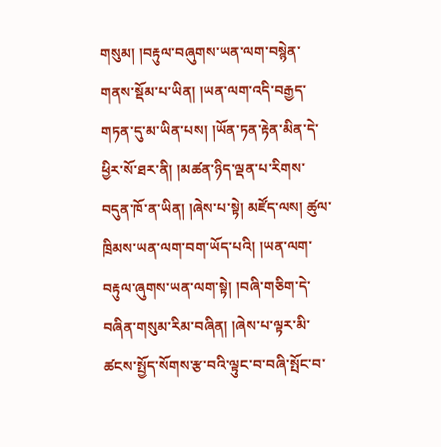གསུམ། །བརྟུལ་བཞུགས་ཡན་ལག་བསྙེན་གནས་སྡོམ་པ་ཡིན། །ཡན་ལག་འདི་བརྒྱད་གཏན་དུ་མ་ཡིན་པས། །ཡོན་ཏན་རྟེན་མིན་དེ་ཕྱིར་སོ་ཐར་ནི། །མཚན་ཉིད་ལྡན་པ་རིགས་བདུན་ཁོ་ན་ཡིན། །ཞེས་པ་སྟེ། མཛོད་ལས། ཚུལ་ཁྲིམས་ཡན་ལག་བག་ཡོད་པའི། །ཡན་ལག་བརྟུལ་ཞུགས་ཡན་ལག་སྟེ། །བཞི་གཅིག་དེ་བཞིན་གསུམ་རིམ་བཞིན། །ཞེས་པ་ལྟར་མི་ཚངས་སྤྱོད་སོགས་རྩ་བའི་ལྟུང་བ་བཞི་སྤོང་བ་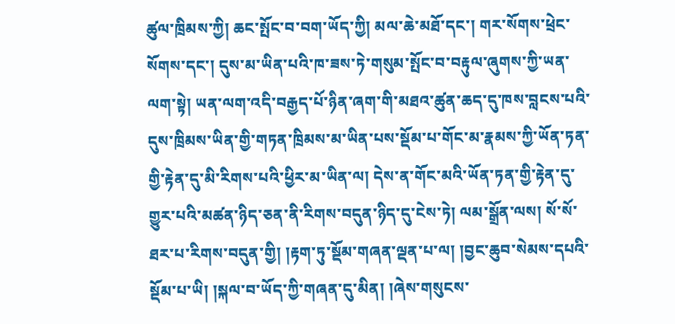ཚུལ་ཁྲིམས་ཀྱི། ཆང་སྤོང་བ་བག་ཡོད་ཀྱི། མལ་ཆེ་མཐོ་དང་། གར་སོགས་ཕྲེང་སོགས་དང་། དུས་མ་ཡིན་པའི་ཁ་ཟས་ཏེ་གསུམ་སྤོང་བ་བརྟུལ་ཞུགས་ཀྱི་ཡན་ལག་སྟེ། ཡན་ལག་འདི་བརྒྱད་པོ་ཉིན་ཞག་གི་མཐའ་ཚུན་ཆད་དུ་ཁས་བླངས་པའི་དུས་ཁྲིམས་ཡིན་གྱི་གཏན་ཁྲིམས་མ་ཡིན་པས་སྡོམ་པ་གོང་མ་རྣམས་ཀྱི་ཡོན་ཏན་གྱི་རྟེན་དུ་མི་རིགས་པའི་ཕྱིར་མ་ཡིན་ལ། དེས་ན་གོང་མའི་ཡོན་ཏན་གྱི་རྟེན་དུ་གྱུར་པའི་མཚན་ཉིད་ཅན་ནི་རིགས་བདུན་ཉིད་དུ་ངེས་ཏེ། ལམ་སྒྲོན་ལས། སོ་སོ་ཐར་པ་རིགས་བདུན་གྱི། །རྟག་ཏུ་སྡོམ་གཞན་ལྡན་པ་ལ། །བྱང་ཆུབ་སེམས་དཔའི་སྡོམ་པ་ཡི། །སྐལ་བ་ཡོད་ཀྱི་གཞན་དུ་མིན། །ཞེས་གསུངས་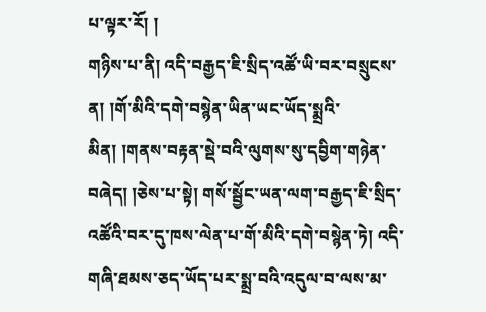པ་ལྟར་རོ། །
གཉིས་པ་ནི། འདི་བརྒྱད་ཇི་སྲིད་འཚོ་ཡི་བར་བསྲུངས་ན། །གོ་མིའི་དགེ་བསྙེན་ཡིན་ཡང་ཡོད་སྨྲའི་མིན། །གནས་བརྟན་སྡེ་བའི་ལུགས་སུ་དབྱིག་གཉེན་བཞེད། །ཅེས་པ་སྟེ། གསོ་སྦྱོང་ཡན་ལག་བརྒྱད་ཇི་སྲིད་འཚོའི་བར་དུ་ཁས་ལེན་པ་གོ་མིའི་དགེ་བསྙེན་ཏེ། འདི་གཞི་ཐམས་ཅད་ཡོད་པར་སྨྲ་བའི་འདུལ་བ་ལས་མ་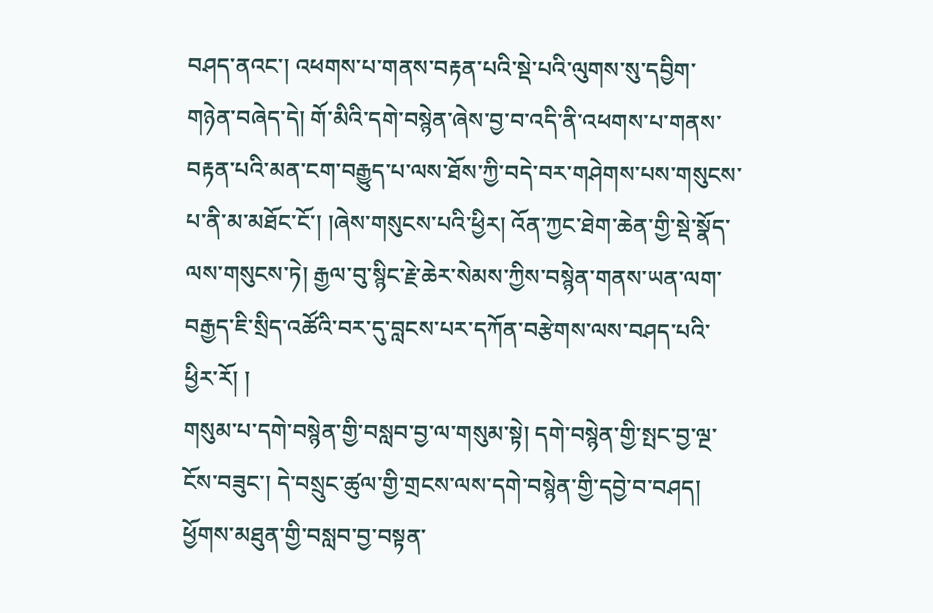བཤད་ནའང་། འཕགས་པ་གནས་བརྟན་པའི་སྡེ་པའི་ལུགས་སུ་དབྱིག་གཉེན་བཞེད་དེ། གོ་མིའི་དགེ་བསྙེན་ཞེས་བྱ་བ་འདི་ནི་འཕགས་པ་གནས་བརྟན་པའི་མན་ངག་བརྒྱུད་པ་ལས་ཐོས་ཀྱི་བདེ་བར་གཤེགས་པས་གསུངས་པ་ནི་མ་མཐོང་ངོ་། །ཞེས་གསུངས་པའི་ཕྱིར། འོན་ཀྱང་ཐེག་ཆེན་གྱི་སྡེ་སྣོད་ལས་གསུངས་ཏེ། རྒྱལ་བུ་སྙིང་རྗེ་ཆེར་སེམས་ཀྱིས་བསྙེན་གནས་ཡན་ལག་བརྒྱད་ཇི་སྲིད་འཚོའི་བར་དུ་བླངས་པར་དཀོན་བརྩེགས་ལས་བཤད་པའི་ཕྱིར་རོ། །
གསུམ་པ་དགེ་བསྙེན་གྱི་བསླབ་བྱ་ལ་གསུམ་སྟེ། དགེ་བསྙེན་གྱི་སྤང་བྱ་ལྔ་ངོས་བཟུང་། དེ་བསྲུང་ཚུལ་གྱི་གྲངས་ལས་དགེ་བསྙེན་གྱི་དབྱེ་བ་བཤད། ཕྱོགས་མཐུན་གྱི་བསླབ་བྱ་བསྟན་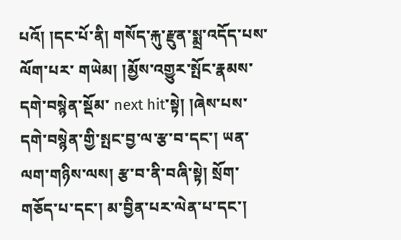པའོ། །དང་པོ་ནི། གསོད་རྐུ་རྫུན་སྨྲ་འདོད་པས་ལོག་པར་ གཡེམ། །མྱོས་འགྱུར་སྤོང་རྣམས་དགེ་བསྙེན་སྡོམ་ next hit་སྟེ། །ཞེས་པས་དགེ་བསྙེན་གྱི་སྤང་བྱ་ལ་རྩ་བ་དང་། ཡན་ལག་གཉིས་ལས། རྩ་བ་ནི་བཞི་སྟེ། སྲོག་གཅོད་པ་དང་། མ་བྱིན་པར་ལེན་པ་དང་།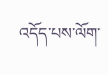འདོད་པས་ལོག་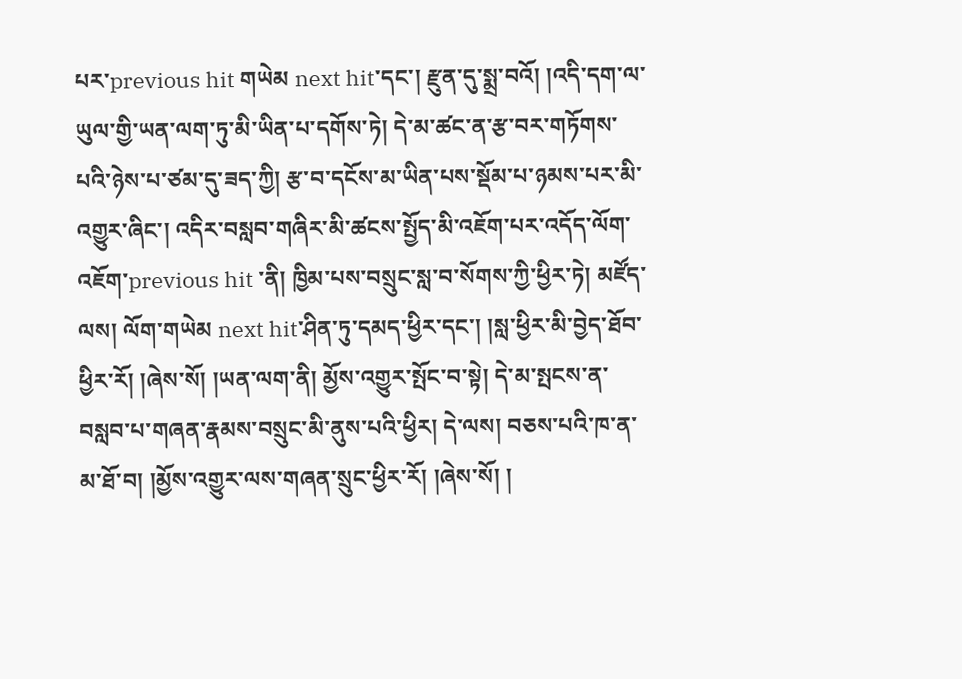པར་previous hit གཡེམ next hit་དང་། རྫུན་དུ་སྨྲ་བའོ། །འདི་དག་ལ་ཡུལ་གྱི་ཡན་ལག་ཏུ་མི་ཡིན་པ་དགོས་ཏེ། དེ་མ་ཚང་ན་རྩ་བར་གཏོགས་པའི་ཉེས་པ་ཙམ་དུ་ཟད་ཀྱི། རྩ་བ་དངོས་མ་ཡིན་པས་སྡོམ་པ་ཉམས་པར་མི་འགྱུར་ཞིང་། འདིར་བསླབ་གཞིར་མི་ཚངས་སྤྱོད་མི་འཇོག་པར་འདོད་ལོག་འཇོག་previous hit ་ནི། ཁྱིམ་པས་བསྲུང་སླ་བ་སོགས་ཀྱི་ཕྱིར་ཏེ། མཛོད་ལས། ལོག་གཡེམ next hit་ཤིན་ཏུ་དམད་ཕྱིར་དང་། །སླ་ཕྱིར་མི་བྱེད་ཐོབ་ཕྱིར་རོ། །ཞེས་སོ། །ཡན་ལག་ནི། མྱོས་འགྱུར་སྤོང་བ་སྟེ། དེ་མ་སྤངས་ན་བསླབ་པ་གཞན་རྣམས་བསྲུང་མི་ནུས་པའི་ཕྱིར། དེ་ལས། བཅས་པའི་ཁ་ན་མ་ཐོ་བ། །མྱོས་འགྱུར་ལས་གཞན་སྲུང་ཕྱིར་རོ། །ཞེས་སོ། །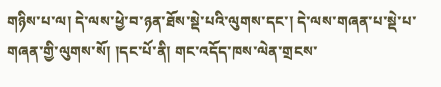གཉིས་པ་ལ། དེ་ལས་ཕྱེ་བ་ཉན་ཐོས་སྡེ་པའི་ལུགས་དང་། དེ་ལས་གཞན་པ་སྡེ་པ་གཞན་གྱི་ལུགས་སོ། །དང་པོ་ནི། གང་འདོད་ཁས་ལེན་གྲངས་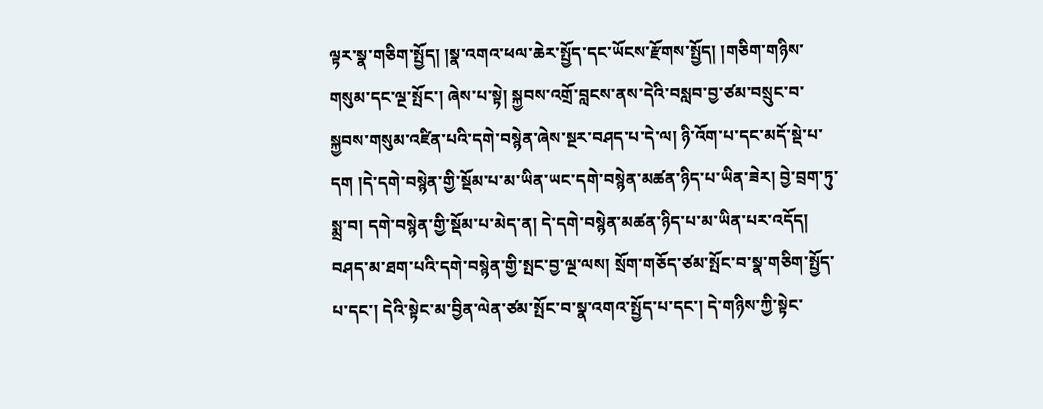ལྟར་སྣ་གཅིག་སྤྱོད། །སྣ་འགའ་ཕལ་ཆེར་སྤྱོད་དང་ཡོངས་རྫོགས་སྤྱོད། །གཅིག་གཉིས་གསུམ་དང་ལྔ་སྤོང་། ཞེས་པ་སྟེ། སྐྱབས་འགྲོ་བླངས་ནས་དེའི་བསླབ་བྱ་ཙམ་བསྲུང་བ་སྐྱབས་གསུམ་འཛིན་པའི་དགེ་བསྙེན་ཞེས་སྔར་བཤད་པ་དེ་ལ། ཉི་འོག་པ་དང་མདོ་སྡེ་པ་དག །དེ་དགེ་བསྙེན་གྱི་སྡོམ་པ་མ་ཡིན་ཡང་དགེ་བསྙེན་མཚན་ཉིད་པ་ཡིན་ཟེར། བྱེ་བྲག་ཏུ་སྨྲ་བ། དགེ་བསྙེན་གྱི་སྡོམ་པ་མེད་ན། དེ་དགེ་བསྙེན་མཚན་ཉིད་པ་མ་ཡིན་པར་འདོད། བཤད་མ་ཐག་པའི་དགེ་བསྙེན་གྱི་སྤང་བྱ་ལྔ་ལས། སྲོག་གཅོད་ཙམ་སྤོང་བ་སྣ་གཅིག་སྤྱོད་པ་དང་། དེའི་སྟེང་མ་བྱིན་ལེན་ཙམ་སྤོང་བ་སྣ་འགའ་སྤྱོད་པ་དང་། དེ་གཉིས་ཀྱི་སྟེང་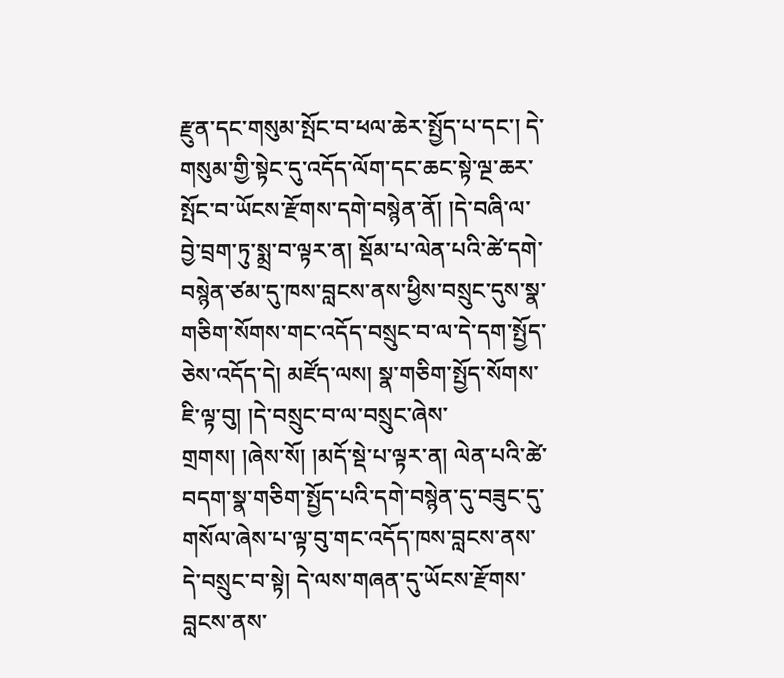རྫུན་དང་གསུམ་སྤོང་བ་ཕལ་ཆེར་སྤྱོད་པ་དང་། དེ་གསུམ་གྱི་སྟེང་དུ་འདོད་ལོག་དང་ཆང་སྟེ་ལྔ་ཆར་སྤོང་བ་ཡོངས་རྫོགས་དགེ་བསྙེན་ནོ། །དེ་བཞི་ལ་བྱེ་བྲག་ཏུ་སྨྲ་བ་ལྟར་ན། སྡོམ་པ་ལེན་པའི་ཚེ་དགེ་བསྙེན་ཙམ་དུ་ཁས་བླངས་ནས་ཕྱིས་བསྲུང་དུས་སྣ་གཅིག་སོགས་གང་འདོད་བསྲུང་བ་ལ་དེ་དག་སྤྱོད་ཅེས་འདོད་དེ། མཛོད་ལས། སྣ་གཅིག་སྤྱོད་སོགས་ཇི་ལྟ་བུ། །དེ་བསྲུང་བ་ལ་བསྲུང་ཞེས་གྲགས། །ཞེས་སོ། །མདོ་སྡེ་པ་ལྟར་ན། ལེན་པའི་ཚེ་བདག་སྣ་གཅིག་སྤྱོད་པའི་དགེ་བསྙེན་དུ་བཟུང་དུ་གསོལ་ཞེས་པ་ལྟ་བུ་གང་འདོད་ཁས་བླངས་ནས་དེ་བསྲུང་བ་སྟེ། དེ་ལས་གཞན་དུ་ཡོངས་རྫོགས་བླངས་ནས་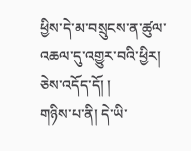ཕྱིས་དེ་མ་བསྲུངས་ན་ཚུལ་འཆལ་དུ་འགྱུར་བའི་ཕྱིར། ཅེས་འདོད་དོ། །
གཉིས་པ་ནི། དེ་ཡི་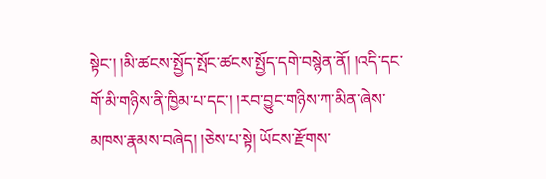སྟེང་། །མི་ཚངས་སྤྱོད་སྤོང་ཚངས་སྤྱོད་དགེ་བསྙེན་ནོ། །འདི་དང་གོ་མི་གཉིས་ནི་ཁྱིམ་པ་དང་། །རབ་བྱུང་གཉིས་ཀ་མིན་ཞེས་མཁས་རྣམས་བཞེད། །ཅེས་པ་སྟེ། ཡོངས་རྫོགས་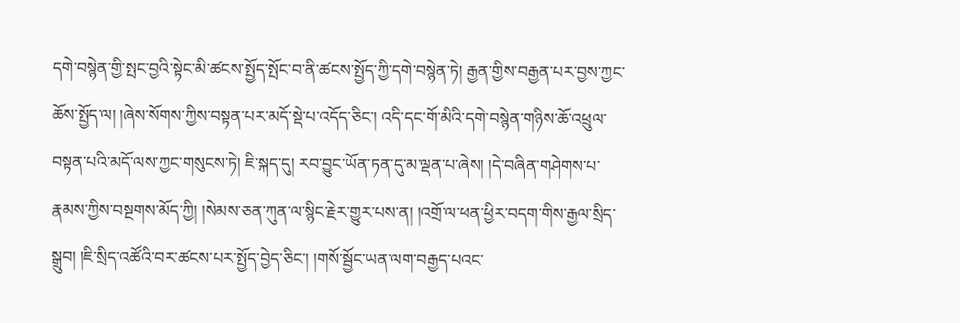དགེ་བསྙེན་གྱི་སྤང་བྱའི་སྟེང་མི་ཚངས་སྤྱོད་སྤོང་བ་ནི་ཚངས་སྤྱོད་ཀྱི་དགེ་བསྙེན་ཏེ། རྒྱན་གྱིས་བརྒྱན་པར་བྱས་ཀྱང་ཆོས་སྤྱོད་ལ། །ཞེས་སོགས་ཀྱིས་བསྟན་པར་མདོ་སྡེ་པ་འདོད་ཅིང་། འདི་དང་གོ་མིའི་དགེ་བསྙེན་གཉིས་ཆོ་འཕྲུལ་བསྟན་པའི་མདོ་ལས་ཀྱང་གསུངས་ཏེ། ཇི་སྐད་དུ། རབ་བྱུང་ཡོན་ཏན་དུ་མ་ལྡན་པ་ཞེས། །དེ་བཞིན་གཤེགས་པ་རྣམས་ཀྱིས་བསྔགས་མོད་ཀྱི། །སེམས་ཅན་ཀུན་ལ་སྙིང་རྗེར་གྱུར་པས་ན། །འགྲོ་ལ་ཕན་ཕྱིར་བདག་གིས་རྒྱལ་སྲིད་སྒྲུབ། །ཇི་སྲིད་འཚོའི་བར་ཚངས་པར་སྤྱོད་བྱེད་ཅིང་། །གསོ་སྦྱོང་ཡན་ལག་བརྒྱད་པའང་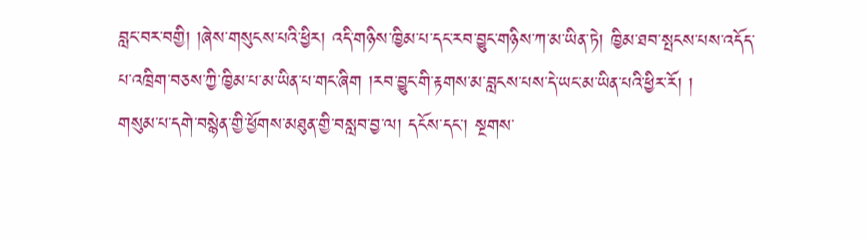བླང་བར་བགྱི། །ཞེས་གསུངས་པའི་ཕྱིར། འདི་གཉིས་ཁྱིམ་པ་དང་རབ་བྱུང་གཉིས་ཀ་མ་ཡིན་ཏེ། ཁྱིམ་ཐབ་སྤངས་པས་འདོད་པ་འཁྲིག་བཅས་ཀྱི་ཁྱིམ་པ་མ་ཡིན་པ་གང་ཞིག །རབ་བྱུང་གི་རྟགས་མ་བླངས་པས་དེ་ཡང་མ་ཡིན་པའི་ཕྱིར་རོ། །
གསུམ་པ་དགེ་བསྙེན་གྱི་ཕྱོགས་མཐུན་གྱི་བསླབ་བྱ་ལ། དངོས་དང་། སྔགས་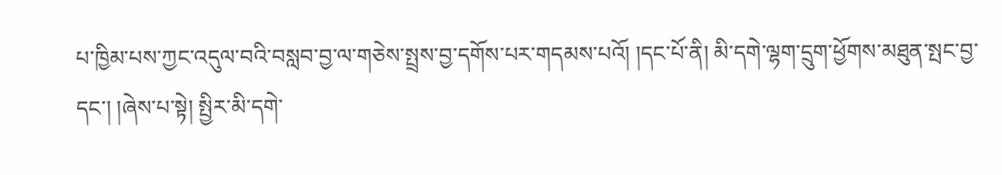པ་ཁྱིམ་པས་ཀྱང་འདུལ་བའི་བསླབ་བྱ་ལ་གཅེས་སྤྲས་བྱ་དགོས་པར་གདམས་པའོ། །དང་པོ་ནི། མི་དགེ་ལྷག་དྲུག་ཕྱོགས་མཐུན་སྤང་བྱ་དང་། །ཞེས་པ་སྟེ། སྤྱིར་མི་དགེ་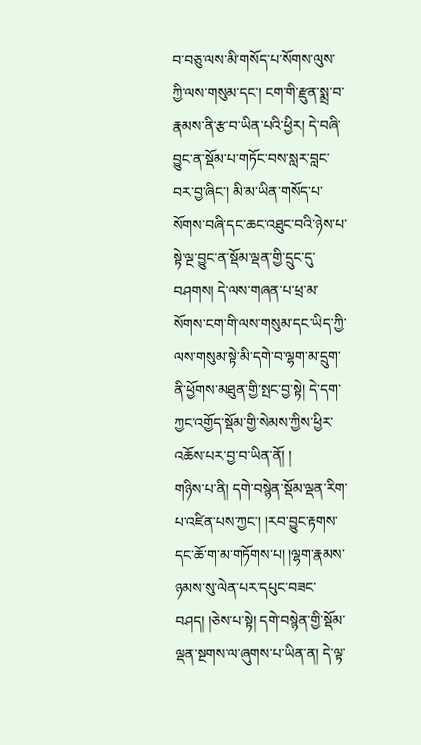བ་བཅུ་ལས་མི་གསོད་པ་སོགས་ལུས་ཀྱི་ལས་གསུམ་དང་། ངག་གི་རྫུན་སྨྲ་བ་རྣམས་ནི་རྩ་བ་ཡིན་པའི་ཕྱིར། དེ་བཞི་བྱུང་ན་སྡོམ་པ་གཏོང་བས་སླར་བླང་བར་བྱ་ཞིང་། མི་མ་ཡིན་གསོད་པ་སོགས་བཞི་དང་ཆང་འཐུང་བའི་ཉེས་པ་སྟེ་ལྔ་བྱུང་ན་སྡོམ་ལྡན་གྱི་དྲུང་དུ་བཤགས། དེ་ལས་གཞན་པ་ཕྲ་མ་སོགས་ངག་གི་ལས་གསུམ་དང་ཡིད་ཀྱི་ལས་གསུམ་སྟེ་མི་དགེ་བ་ལྷག་མ་དྲུག་ནི་ཕྱོགས་མཐུན་གྱི་སྤང་བྱ་སྟེ། དེ་དག་ཀྱང་འགྱོད་སྡོམ་གྱི་སེམས་ཀྱིས་ཕྱིར་འཆོས་པར་བྱ་བ་ཡིན་ནོ། །
གཉིས་པ་ནི། དགེ་བསྙེན་སྡོམ་ལྡན་རིག་པ་འཛིན་པས་ཀྱང་། །རབ་བྱུང་རྟགས་དང་ཆོ་ག་མ་གཏོགས་པ། །ལྷག་རྣམས་ཉམས་སུ་ལེན་པར་དཔུང་བཟང་བཤད། །ཅེས་པ་སྟེ། དགེ་བསྙེན་གྱི་སྡོམ་ལྡན་སྔགས་ལ་ཞུགས་པ་ཡིན་ན། དེ་ལྟ་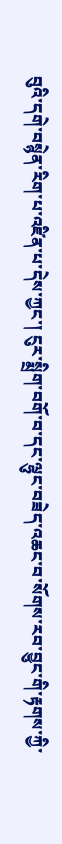བུའི་དགེ་བསྙེན་རིག་པ་འཛིན་པ་དེས་ཀྱང་། ངུར་སྨྲིག་བགོ་བ་དང་ལྷུང་བཟེད་འཆང་བ་སོགས་རབ་བྱུང་གི་རྟགས་ཀྱི་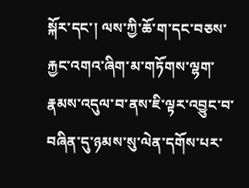སྐོར་དང་། ལས་ཀྱི་ཆོ་ག་དང་བཅས་རྐྱང་འགའ་ཞིག་མ་གཏོགས་ལྷག་རྣམས་འདུལ་བ་ནས་ཇི་ལྟར་འབྱུང་བ་བཞིན་དུ་ཉམས་སུ་ལེན་དགོས་པར་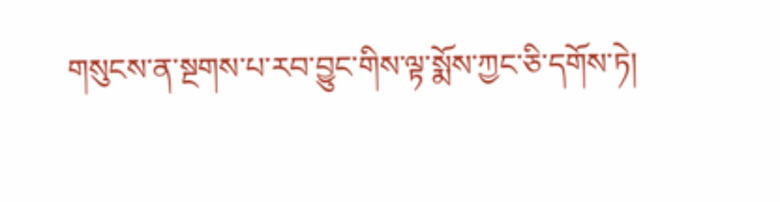གསུངས་ན་སྔགས་པ་རབ་བྱུང་གིས་ལྟ་སྨོས་ཀྱང་ཅི་དགོས་ཏེ།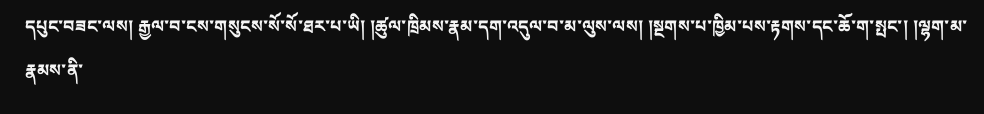དཔུང་བཟང་ལས། རྒྱལ་བ་ངས་གསུངས་སོ་སོ་ཐར་པ་ཡི། །ཚུལ་ཁྲིམས་རྣམ་དག་འདུལ་བ་མ་ལུས་ལས། །སྔགས་པ་ཁྱིམ་པས་རྟགས་དང་ཆོ་ག་སྤང་། །ལྷག་མ་རྣམས་ནི་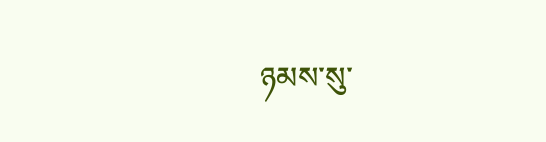ཉམས་སུ་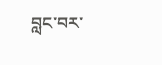བླང་བར་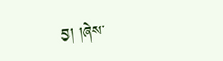བྱ། །ཞེས་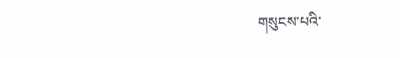གསུངས་པའི་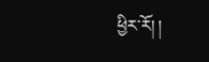ཕྱིར་རོ། །